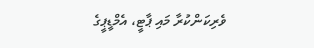ވެރިކަންކުރާ މައި ޕާޓީ، އެމްޑީޕީގެ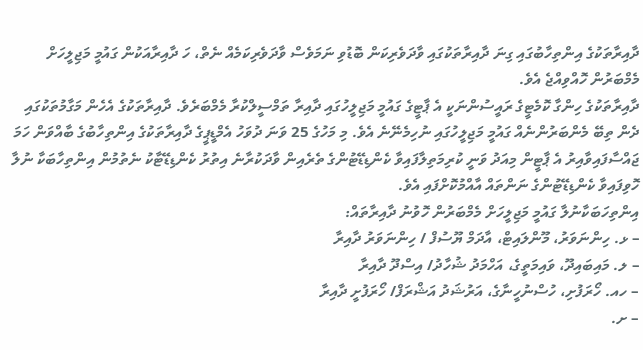ދާއިރާތަކުގެ އިންތިހާބުގައި ގިނަ ދާއިރާތަކުގައި ވާދަވެރިކަން ބޮޑުވި ނަމަވެސް ވާދަވެރިކަމެއް ނެތް، ހަ ދާއިރާއަކުން ގައުމީ މަޖިލީހަށް މެމްބަރުން ހޮއްވިއްޖެ އެވެ.
ދާއިރާތަކުގެ ހިންގާ ކޮމެޓީގެ ރައީސުންނަކީ އެ ޕާޓީގެ ގައުމީ މަޖިލީހުގައި ދާއިރާ ތަމްސީލްކުރާ މެމްބަރެވެ. ދާއިރާތަކުގެ އެހެން މަގާމުތަކުގައި ދެން ތިބޭ މެންބަރުންނެއް ގައުމީ މަޖިލީހުގައި ނުހިމެނޭނެ އެވެ. މި މަހުގެ 25 ވަނަ ދުވަހު އެމްޑީޕީގެ ދާއިރާތަކުގެ އިންތިހާބުގެ ބާއްވަން ހަމަ ޖައްސާފައިވާއިރު އެ ޕާޓީން މިއަދު ވަނީ ކުރިމަތިލާފައިވާ ކެންޑިޑޭޓުންގެ ތެރެއިން ވާދަކުރާނެ އިތުރު ކެންޑިޑޭޓާކު ނެތުމުން އިންތިހާބަކާ ނުލާ ހޮވިފައިވާ ކެންޑިޑޭޓުންގެ ނަންތައް އާއްމުކޮށްފައި އެވެ.
އިންތިހަބަކާނުލާ ގައުމީ މަޖިލީހަށް މެމްބަރުން ހޮވުނު ދާއިރާތައް:
– ޅ. ހިންނަވަރު، މޫންލައިޓް، އާދަމް ޔޫސުފް / ހިންނަވަރު ދާއިރާ
– ލ. މައިބައިދޫ، ވައިމަތީގެ، އަހްމަދު ޝުހާދު/ އިސްދޫ ދާއިރާ
– ހއ. ހޯރަފުށި، ހުސްނުހީނާގެ، އަރުޝަދު އަޝްރަފް/ ހޯރަފުށީ ދާއިރާ
– ށ.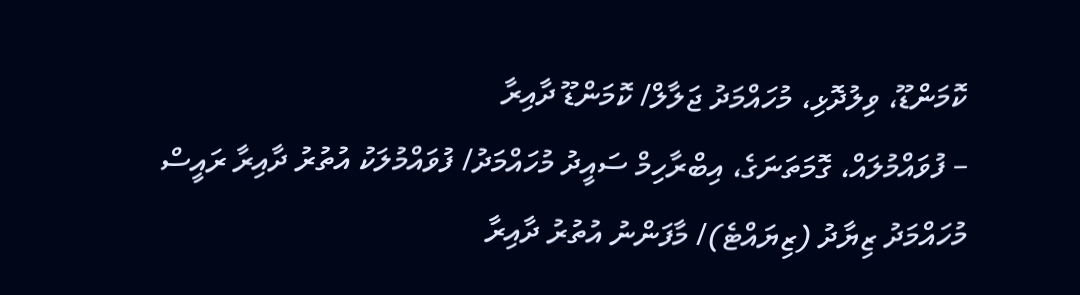ކޮމަންޑޫ، ވިލުދޮޅި، މުހައްމަދު ޖަލާލް/ ކޮމަންޑޫ ދާއިރާ
– ފުވައްމުލައް، ގޮމަތަނަގެ، އިބްރާހިމް ސައީދު މުހައްމަދު/ ފުވައްމުލަކު އުތުރު ދާއިރާ ރައީސް
މުހައްމަދު ޒިޔާދު (ޒިޔައްޓެ)/ މާފަންނު އުތުރު ދާއިރާ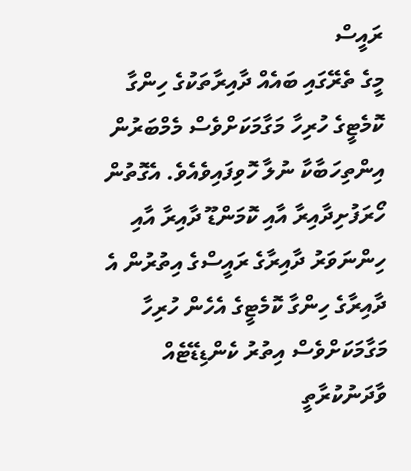ރައީސް
މީގެ ތެރޭގައި ބައެއް ދާއިރާތަކުގެ ހިންގާ ކޮމެޓީގެ ހުރިހާ މަގާމަކަށްވެސް މެމްބަރުން އިންތިހަބާކާ ނުލާ ހޮވިފައިވެއެވެ. އެގޮތުން
ހޯރަފުށިދާއިރާ އާއި ކޮމަންޑޫ ދާއިރާ އާއި ހިންނަވަރު ދާއިރާގެ ރައީސްގެ އިތުރުން އެ ދާއިރާގެ ހިންގާ ކޮމެޓީގެ އެހެން ހުރިހާ މަގާމަކަށްވެސް އިތުރު ކެންޑިޑޭޓެއް ވާދަނުކުރާތީ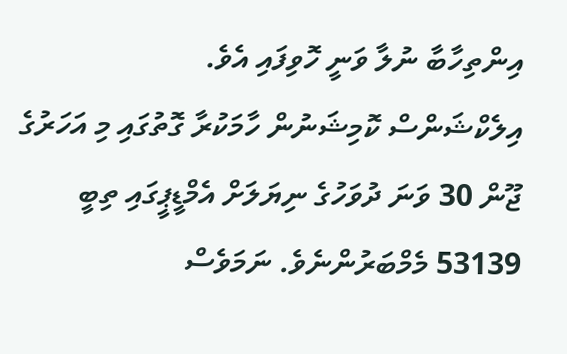އިންތިހާބާ ނުލާ ވަނީ ހޮވިފައި އެވެ.
އިލެކްޝަންސް ކޮމިޝަނުން ހާމަކުރާ ގޮތުގައި މި އަހަރުގެ ޖޫން 30 ވަނަ ދުވަހުގެ ނިޔަލަށް އެމްޑީޕީގައި ތިބީ 53139 މެމްބަރުންނެވެ. ނަމަވެސް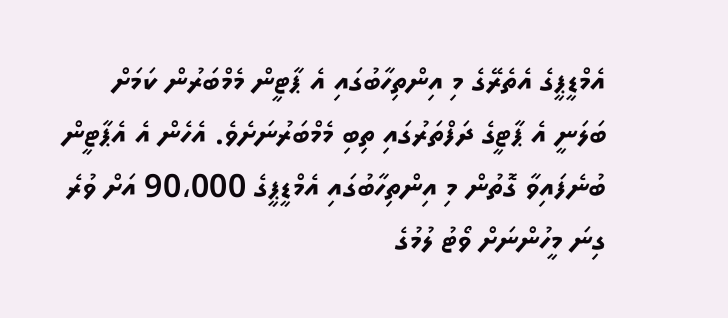އެމްޑީޕީގެ އެތެރޭގެ މި އިންތިހާބުގައި އެ ޕާޓީން މެމްބަރުން ކަމަށް ބަލަނީ އެ ޕާޓީގެ ދަފްތަރުގައި ތިބި މެމްބަރުނަށެވެ. އެހެން އެ އެޕާޓީން ބުނެފައިވާ ގޮތުން މި އިންތިހާބުގައި އެމްޑީޕީގެ 90،000 އަށް ވުރެ ގިނަ މީހުންނަށް ވޯޓު ލުމުގެ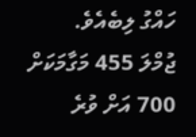ހައްގު ލިބެއެވެ.
ޖުމްލަ 455 މަގާމަކަށް 700 އަށް ވުރެ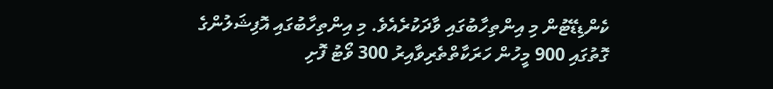ކެންޑިޑޭޓުން މި އިންތިހާބުގައި ވާދަކުރެއެވެ. މި އިންތިހާބުގައި އޮފިޝަލުންގެ ގޮތުގައި 900 މީހުން ހަރަކާތްތެރިވާއިރު 300 ވޯޓު ފޮށި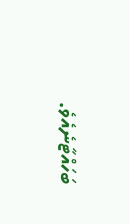ބަހައްޓާނެއެވެ.